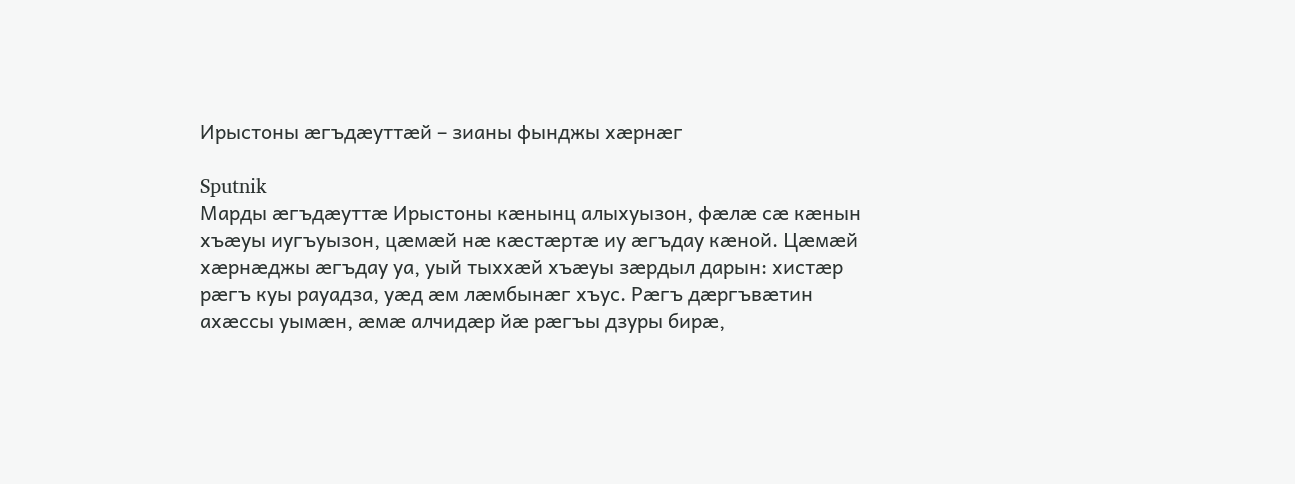Ирыстоны æгъдæуттæй – зианы фынджы хæрнæг

Sputnik
Марды æгъдæуттæ Ирыстоны кæнынц алыхуызон, фæлæ сæ кæнын хъæуы иугъуызон, цæмæй нæ кæстæртæ иу æгъдау кæной. Цæмæй хæрнæджы æгъдау уа, уый тыххæй хъæуы зæрдыл дарын: хистæр рæгъ куы рауадза, уæд æм лæмбынæг хъус. Рæгъ дæргъвæтин ахæссы уымæн, æмæ алчидæр йæ рæгъы дзуры бирæ,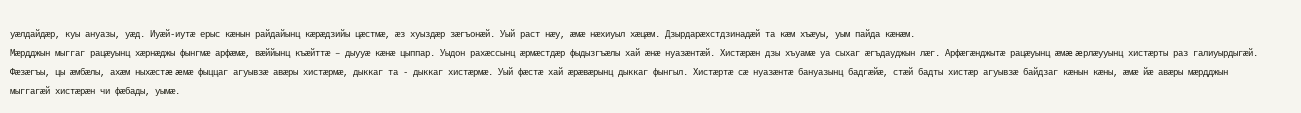уæлдайдæр, куы ануазы, уæд. Иуæй-иутæ ерыс кæнын райдайынц кæрæдзийы цæстмæ, æз хуыздæр зæгъонæй. Уый раст нæу, æмæ нæхиуыл хæцæм. Дзырдарæхстдзинадæй та кæм хъæуы, уым пайда кæнæм.
Мæрдджын мыггаг рацæуынц хæрнæджы фынгмæ арфæмæ, вæййынц къæйттæ – дыууæ кæнæ цыппар. Уыдон рахæссынц æрмæстдæр фыдызгъæлы хай æнæ нуазæнтæй. Хистæрæн дзы хъуамæ уа сыхаг æгъдауджын лæг. Арфæгæнджытæ рацæуынц æмæ æрлæууынц хистæрты раз галиуырдыгæй. Фæзæгъы, цы æмбæлы, ахæм ныхæстæ æмæ фыццаг агуывзæ авæры хистæрмæ, дыккаг та - дыккаг хистæрмæ. Уый фæстæ хай æрæвæрынц дыккаг фынгыл. Хистæртæ сæ нуазæнтæ бануазынц бадгæйæ, стæй бадты хистæр агуывзæ байдзаг кæнын кæны, æмæ йæ авæры мæрдджын мыггагæй хистæрæн чи фæбады, уымæ.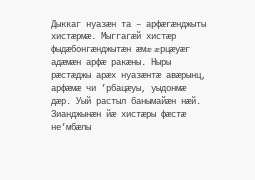Дыккаг нуазæн та – арфæгæнджыты хистæрмæ. Мыггагæй хистæр фыдæбонгæнджытæн æмæ æрцæуæг адæмæн арфæ ракæны. Ныры рæстæджы арæх нуазæнтæ авæрынц, арфæмæ чи ’рбацæуы, уыдонмæ дæр. Уый растыл банымайæн нæй. Зианджынæн йæ хистæры фæстæ не’мбæлы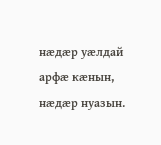нæдæр уæлдай арфæ кæнын, нæдæр нуазын.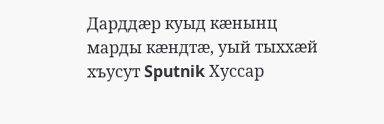Дарддæр куыд кæнынц марды кæндтæ, уый тыххæй хъусут Sputnik Хуссар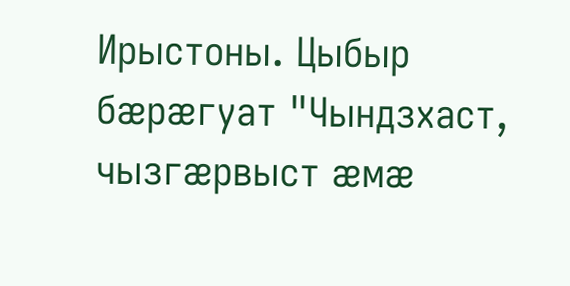Ирыстоны. Цыбыр бæрæгуат "Чындзхаст, чызгæрвыст æмæ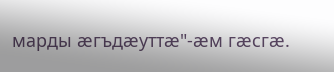марды æгъдæуттæ"-æм гæсгæ.